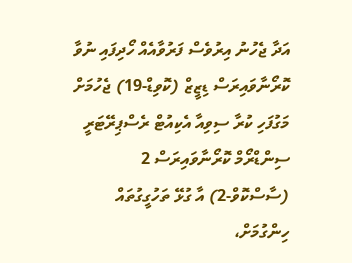އަދާ ޖެހުނު އިރުވެސް ފަރުވާއެއް ހޯދިފައި ނުވާ ކޮރޯނާވައިރަސް ޑިޒީޒް (ކޮވިޑް-19) ޖެހުމަށް މަގުފަހި ކުރާ ސިވިއާ އެކިއުޓް ރެސްޕިރޭޓަރީ ސިންޑްރޯމް ކޮރޯނާވައިރަސް 2 (ސާސްކޮވް-2) އާ ގުޅޭ ތަހުގީގުތައް ހިންގުމަށް،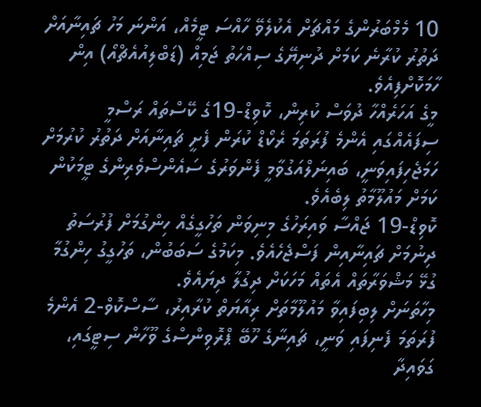10 މެމްބަރުންގެ މައްޗަށް އެކުލެވޭ ހާއްސަ ޓީމެއް، އަންނަ މަހު ޗައިނާއަށް ދަތުރު ކުރާނެ ކަމަށް ދުނިޔޭގެ ސިއްހަތު ޖަމިއް (ޑަބްލިއުއެޗްއޯ) އިން ހާމަކޮށްފިއެވެ.
މީގެ އަހަރެއްހާ ދުވަސް ކުރިން، ކޮވިޑް-19ގެ ކޭސްތައް ރަސްމީ ސިފައެއްގައި އެންމެ ފުރަތަމަ ރެކޯޑް ކުރަން ފެށީ ޗައިނާއަށް ދަތުރު ކުރުމަށް ހަމަޖެހިފައިވަނީ، ބައިނަލްއަގުވާމީ ފެންވަރުގެ ސައެންސްވެރިންގެ ޓީމަކުން ކަމަށް މައުލޫމާތު ލިބެއެވެ.
ކޮވިޑް-19 ޖައްސާ ވައިރަހުގެ މިނިވަން ތަހުގީގެއް ހިންގުމަށް ފުރުސަތު ދިނުމަށް ޗައިނާއިން ފަސްޖެހެއެވެ. މިކަމުގެ ސަބަބުން، ތަހުގީގު ހިންގުމާ ގުޅޭ މަޝްވަރާތައް އެތައް މަހަކަށް ދިގުލާ ދިޔައެވެ.
މިހާތަނަށް ލިބިފައިވާ މައުލޫމާތަށް ރިއާޔަތް ކުރާއިރު، ސާސްކޮވް-2 އެންމެ ފުރަތަމަ ފެނިފައި ވަނީ، ޗައިނާގެ ހޫބޭ ޕްރޮވިންސްގެ ވޫހާން ސިޓީގައި، ގަވައިދާ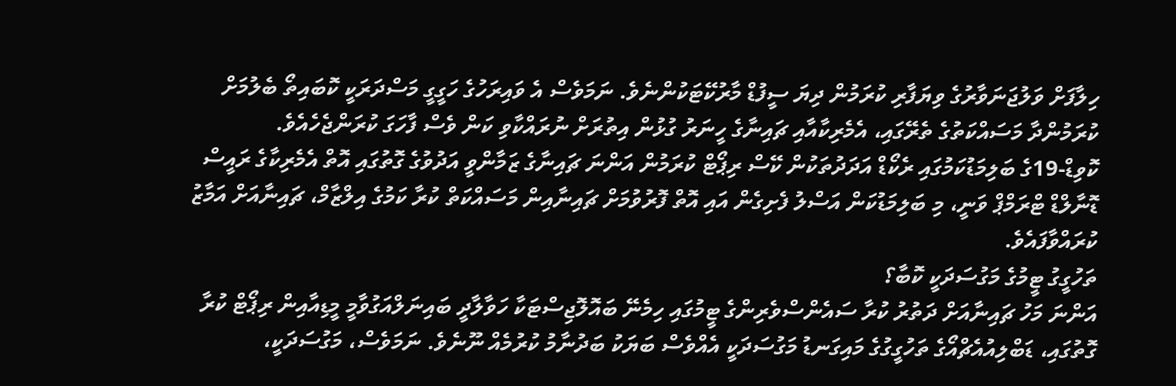ހިލާފަށް ވަލުޖަނަވާރުގެ ވިޔަފާރި ކުރަމުން ދިޔަ ސީފުޑް މާރުކޭޓަކުންނެވެ. ނަމަވެސް އެ ވައިރަހުގެ ހަގީގީ މަސްދަރަކީ ކޮބައިތޯ ބެލުމަށް ކުރަމުންދާ މަސައްކަތުގެ ތެރޭގައި، އެމެރިކާއާއި ޗައިނާގެ ހީނަރު ގުޅުން އިތުރަށް ނުރައްކާވި ކަން ވެސް ފާހަގަ ކުރަންޖެހެއެވެ.
ކޮވިޑް-19ގެ ބަލިމަޑުކަމުގައި ރެކޯޑް އަދަދުތަކުން ކޭސް ރިޕޯޓް ކުރަމުން އަންނަ ޗައިނާގެ ޒަމާންވީ އަދުވުގެ ގޮތުގައި އޮތް އެމެރިކާގެ ރައީސް ޑޮނާލްޑް ޓްރަމްޕް ވަނީ، މި ބަލިމަޑުކަން އަސްލު ފެށިގެން އައި އޮތް ފޮރުވުމަށް ޗައިނާއިން މަސައްކަތް ކުރާ ކަމުގެ އިލްޒާމް، ޗައިނާއަށް އަމާޒު ކުރައްވާފައެވެ.
ތަހުގީގު ޓީމުގެ މަގުސަދަކީ ކޮބާ؟
އަންނަ މަހު ޗައިނާއަށް ދަތުރު ކުރާ ސައެންސްވެރިންގެ ޓީމުގައި ހިމެނޭ ބައޮލޮޖިސްޓަކާ ހަވާލާދީ ބައިނަލްއަގުވާމީ މީޑިއާއިން ރިޕޯޓް ކުރާ ގޮތުގައި، ޑަބްލިއުއެޗްއޯގެ ތަހުގީގުގެ މައިގަނޑު މަގުސަދަކީ އެއްވެސް ބަޔަކު ބަދުނާމު ކުރުމެއް ނޫނެވެ. ނަމަވެސް، މަގުސަދަކީ،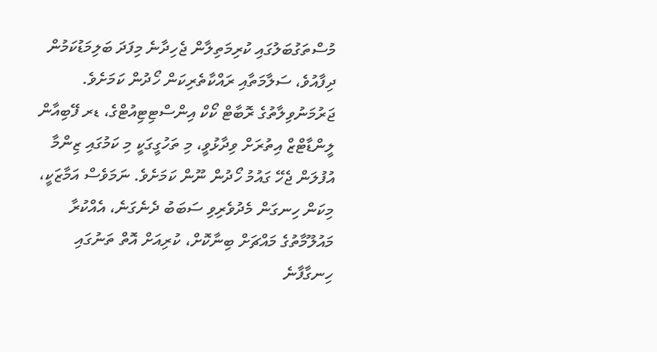މުސްތަގުބަލުގައި ކުރިމަތިލާން ޖެހިދާނެ މިފަދަ ބަލިމަޑުކަމުން ދިފާއުވެ، ސަލާމަތާއި ރައްކާތެރިކަން ހޯދުން ކަމަށެވެ.
ޖަރުމަނުވިލާތުގެ ރޮބާޓް ކޯކް އިންސްޓިޓިއުޓްގެ، ޑރ ފޭބިއާން ލީންޑާޓްޒް އިތުރަށް ވިދާޅުވީ، މި ތަހުގީގަކީ މި ކަމުގައި ޒިންމާ އުފުލަން ޖެހޭ ގައުމު ހޯދުން ނޫން ކަމަށެވެ. ނަމަވެސް އަމާޒަކީ، މިކަން ހިނގަން މެދުވެރިވި ސަބަބު ދެނެގަނެ، އެއްކުރާ މައުލޫމާތުގެ މައްޗަށް ބިނާކޮށް، ކުރިއަށް އޮތް ތަނުގައި ހިނގާފާނެ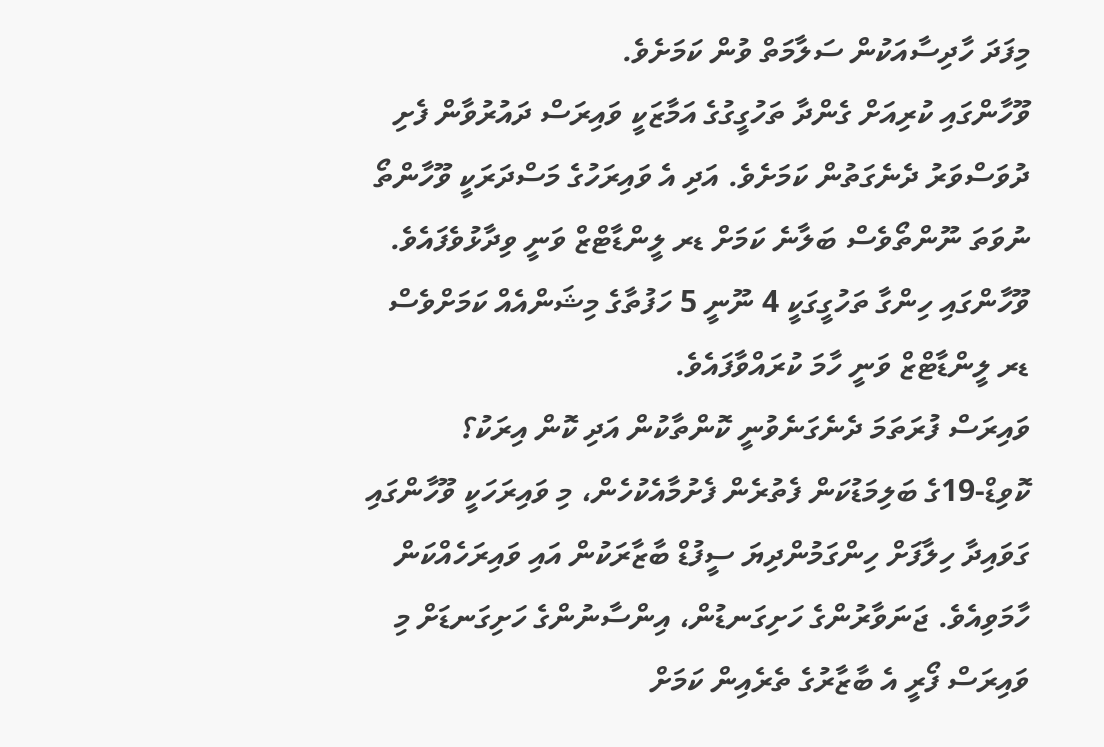މިފަދަ ހާދިސާއަކުން ސަލާމަތް ވުން ކަމަށެވެ.
ވޫހާންގައި ކުރިއަށް ގެންދާ ތަހުގީގުގެ އަމާޒަކީ ވައިރަސް ދައުރުވާން ފެށި ދުވަސްވަރު ދެނެގަތުން ކަމަށެވެ. އަދި އެ ވައިރަހުގެ މަސްދަރަކީ ވޫހާންތޯ ނުވަތަ ނޫންތޯވެސް ބަލާނެ ކަމަށް ޑރ ލީންޑާޓްޒް ވަނީ ވިދާޅުވެފައެވެ.
ވޫހާންގައި ހިންގާ ތަހުގީގަކީ 4 ނޫނީ 5 ހަފުތާގެ މިޝަންއެއް ކަމަށްވެސް ޑރ ލީންޑާޓްޒް ވަނީ ހާމަ ކުރައްވާފައެވެ.
ވައިރަސް ފުރަތަމަ ދެނެގަނެވުނީ ކޮންތާކުން އަދި ކޮން އިރަކު؟
ކޮވިޑް-19ގެ ބަލިމަޑުކަން ފެތުރެން ފެށުމާއެކުހެން، މި ވައިރަހަކީ ވޫހާންގައި ގަވައިދާ ހިލާފަށް ހިންގަމުންދިޔަ ސީފުޑް ބާޒާރަކުން އައި ވައިރަހެއްކަން ހާމަވިއެވެ. ޖަނަވާރުންގެ ހަށިގަނޑުން، އިންސާނުންގެ ހަށިގަނޑަށް މި ވައިރަސް ފޯރީ އެ ބާޒާރުގެ ތެރެއިން ކަމަށް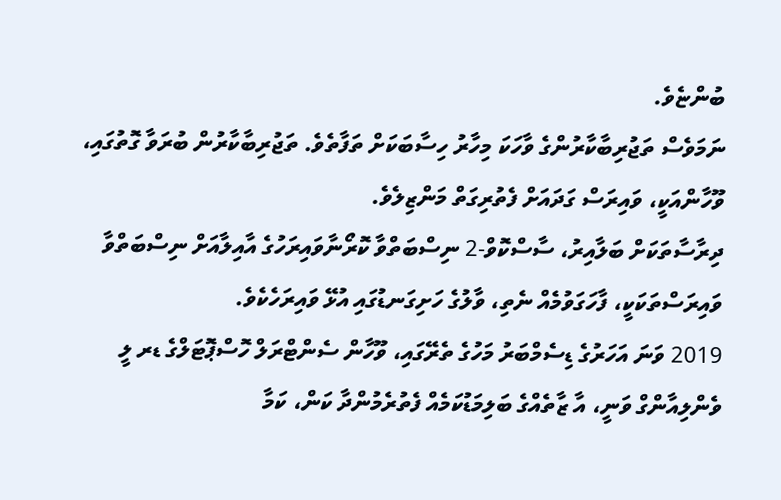ބުންޏެވެ.
ނަމަވެސް ތަޖުރިބާކާރުންގެ ވާހަކަ މިހާރު ހިސާބަކަށް ތަފާތެވެ. ތަޖުރިބާކާރުން ބުރަވާ ގޮތުގައި، ވޫހާންއަކީ، ވައިރަސް ގަދައަށް ފެތުރިގަތް މަންޒިލެވެ.
ދިރާސާތަކަށް ބަލާއިރު، ސާސްކޮވް-2 ނިސްބަތްވާ ކޮރޯނާވައިރަހުގެ އާއިލާއަށް ނިސްބަތްވާ ވައިރަސްތަކަކީ، ފާހަގަވުމެއް ނެތި، ވާލުގެ ހަށިގަނޑުގައި އުޅޭ ވައިރަހެކެވެ.
2019 ވަނަ އަހަރުގެ ޑިސެމްބަރު މަހުގެ ތެރޭގައި، ވޫހާން ސެންޓްރަލް ހޮސްޕޮޓަލްގެ ޑރ ލީ ވެންލިއާންގް ވަނީ، އާ ޒާތެއްގެ ބަލިމަޑުކަމެއް ފެތުރެމުންދާ ކަން، ކަމާ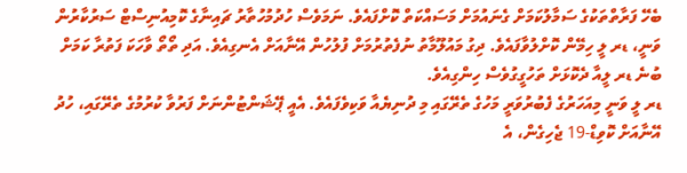ބެހޭ ފަރާތްތަކުގެ ސަމާލުކަމަށް ގެނައުމަށް މަސައްކަތް ކޮށްފައެވެ. ނަމަވެސް ހުދުމުހުތާރު ޗައިނާގެ ކޮމިއުނިސްޓް ސަރުކާރުން ވަނީ، ޑރ ލީ ހިމޭން ކޮށްލުވާފައެވެ. ދިގު މައުލޫމާތު ނުފެތުރުމަށް ފުލުހުން އޭނާއަށް އެނގިއެވެ. އަދި ތޯތޯ ވާހަކަ ފަތުރާ ކަމަށް ބުނެ ޑރ ލީއާ ދެކޮޅަށް ތަހުގީގުވެސް ހިންގިއެވެ.
ޑރ ލީ ވަނީ މިއަހަރުގެ ފެބުރުވަރީ މަހުގެ ތެރޭގައި މި ދުނިޔެއާ ވަކިވެފައެވެ. އެއީ ޕޭޝަންޓުންނަށް ފަރުވާ ކުރުމުގެ ތެރޭގައި، ހުދު އޭނާއަށް ކޮވިޑް-19 ޖެހިގެން، އެ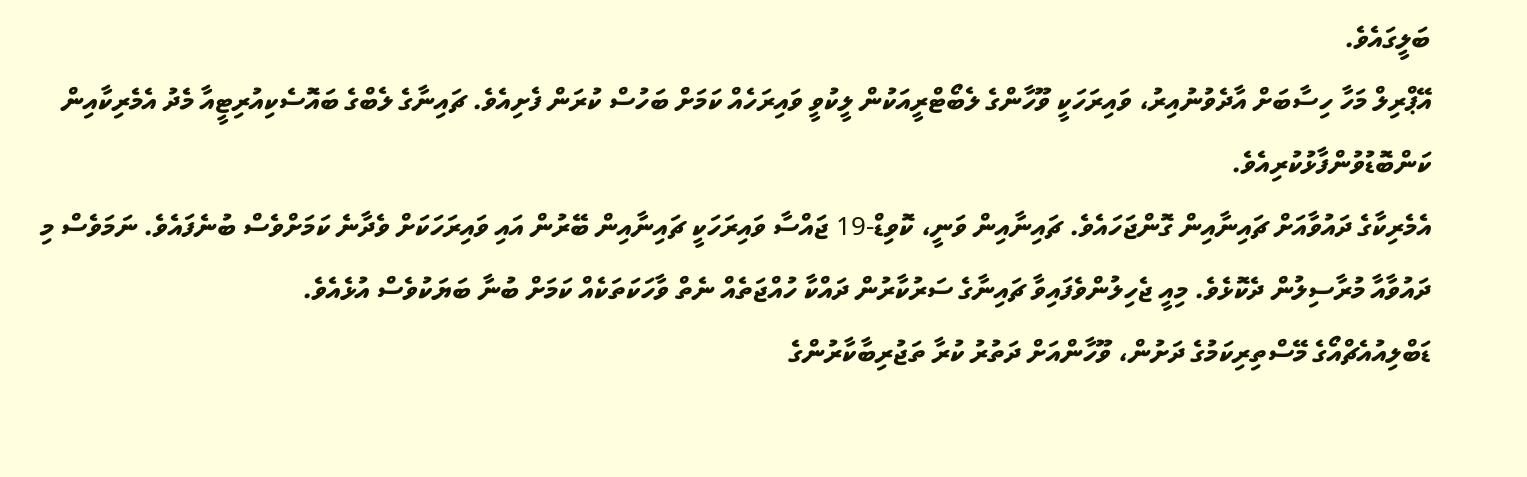ބަލީގައެވެ.
އޭޕްރިލް މަހާ ހިސާބަށް އާދެވުނުއިރު، ވައިރަހަކީ ވޫހާންގެ ލެބޯޓްރީއަކުން ލީކުވީ ވައިރަހެއް ކަމަށް ބަހުސް ކުރަން ފެށިއެވެ. ޗައިނާގެ ލެބްގެ ބައޮސެކިއުރިޓީއާ މެދު އެމެރިކާއިން ކަންބޮޑުވުންފާޅުކުރިއެވެ.
އެމެރިކާގެ ދައުވާއަށް ޗައިނާއިން ގޮންޖަހައެވެ. ޗައިނާއިން ވަނީ، ކޮވިޑް-19 ޖައްސާ ވައިރަހަކީ ޗައިނާއިން ބޭރުން އައި ވައިރަހަކަށް ވެދާނެ ކަމަށްވެސް ބުނެފައެވެ. ނަމަވެސް މި ދައުވާއާ މުރާސިލުން ދެކޮޅެވެ. މިއީ ޖެހިލުންވެފައިވާ ޗައިނާގެ ސަރުކާރުން ދައްކާ ހުއްޖަތެއް ނެތް ވާހަކަތަކެއް ކަމަށް ބުނާ ބަޔަކުވެސް އުޅެއެވެ.
ޑަބްލިއުއެޗްއޯގެ މޭސްތިރިކަމުގެ ދަށުން، ވޫހާންއަށް ދަތުރު ކުރާ ތަޖުރިބާކާރުންގެ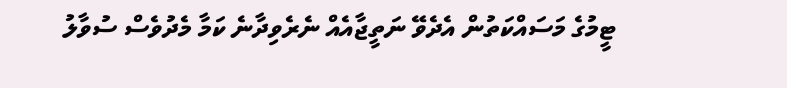ޓީމުގެ މަސައްކަތުން އެދެވޭ ނަތީޖާއެއް ނެރެވިދާނެ ކަމާ މެދުވެސް ސުވާލު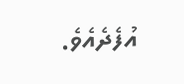އުފެދެއެވެ.